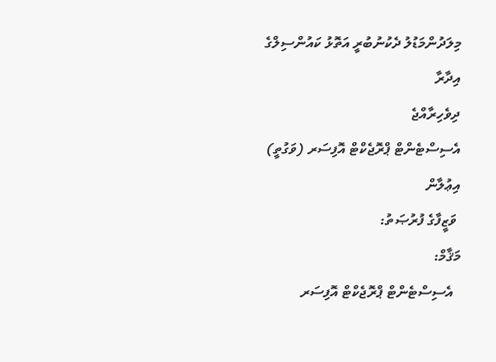މިލަދުންމަޑުލު ދެކުނުބުރީ އަތޮޅު ކައުންސިލްގެ އިދާރާ
ދިވެހިރާއްޖެ
އެސިސްޓެންޓް ޕްރޮޖެކްޓް އޮފިސަރ (ވަގުތީ)
އިޢުލާން
 ވަޒީފާގެ ފުރުޞަތު:
މަޤާމް:
  އެސިސްޓެންޓް ޕްރޮޖެކްޓް އޮފިސަރ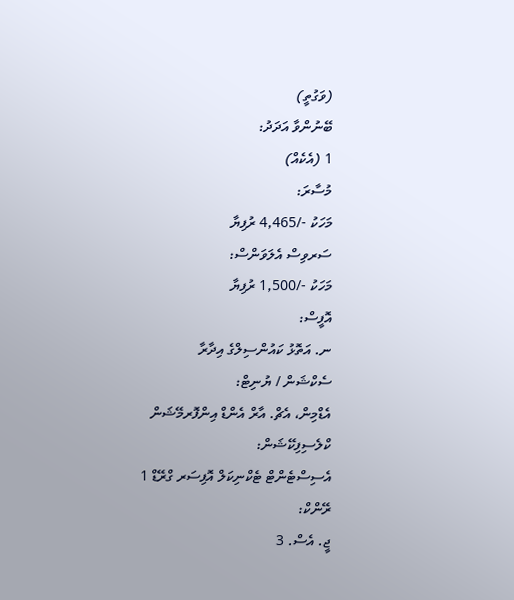(ވަގުތީ)
ބޭނުންވާ އަދަދު:
1 (އެކެއް)
މުސާރަ:
މަހަކު -/4,465 ރުފިޔާ
ސަރވިސް އެލަވަންސް:
މަހަކު -/1,500 ރުފިޔާ
އޮފީސް:
ނ. އަތޮޅު ކައުންސިލްގެ އިދާރާ
ސެކްޝަން / ޔުނިޓް:
އެޑްމިން، އެޗް. އާރް އެންޑް އިންފޮރމޭޝަން
ކްލެސިފިކޭޝަން:
އެސިސްޓެންޓް ޓެކްނިކަލް އޮފިސަރ ގްރޭޑް 1
ރޭންކް:
ޖީ. އެސް. 3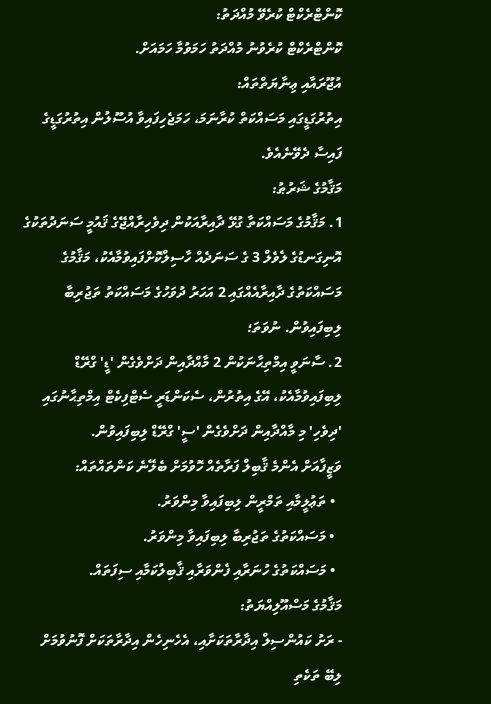ކޮންޓްރެކްޓް ކުރެވޭ މުއްދަތު:
ކޮންޓްރެކްޓް ކުރެވުނު މުއްދަތު ހަމަވުމާ ހަމައަށް.
އުޖޫރައާއި ޢިނާޔަތްތައް:
އިތުރުގަޑީގައި މަސައްކަތް ކުރާނަމަ، ހަމަޖެހިފައިވާ އުސޫލުން އިތުރުގަޑީގެ ފައިސާ ދެވޭނެއެވެ.
މަޤާމުގެ ޝަރުޠު:
1. މަޤާމުގެ މަސައްކަތާ ގުޅޭ ދާއިރާއަކުން ދިވެހިރާއްޖޭގެ ޤައުމީ ސަނަދުތަކުގެ އޮނިގަނޑުގެ ލެވެލް 3 ގެ ސަނަދެއް ހާސިލްކޮށްފައިވުމާއެކު، މަޤާމުގެ މަސައްކަތުގެ ދާއިރާއެއްގައި 2 އަހަރު ދުވަހުގެ މަސައްކަތު ތަޖުރިބާ ލިބިފައިވުން. ނުވަތަ؛
2. ސާނަވީ އިމްތިޙާނަކުން 2 މާއްދާއިން ދަށްވެގެން 'ޑީ' ގްރޭޑް ލިބިފައިވުމާއެކު، އޭގެ އިތުރުން، ސެކަންޑަރީ ސެޓްފިކެޓް އިމްތިޙާނުގައި 'ދިވެހި' މި މާއްދާއިން ދަށްވެގެން 'ސީ' ގްރޭޑް ލިބިފައިވުން.
ވަޒީފާއަށް އެންމެ ޤާބިލް ފަރާތެއް ހޮވުމަށް ބެލޭނެ ކަންތައްތައް:
  • ތަޢުލީމާއި ތަމްރީން ލިބިފައިވާ މިންވަރު.
  • މަސައްކަތުގެ ތަޖުރިބާ ލިބިފައިވާ މިންވަރު.
  • މަސައްކަތުގެ ހުނަރާއި ފެންވަރާއި ޤާބިލުކަމާއި ސިފަތައް.
މަޤާމުގެ މަސްއޫލިއްޔަތު:
- ރަށު ކައުންސިލް އިދާރާތަކަށާއި، އެހެނިހެން އިދާރާތަކަށް ފޮނުވުމަށް ލިބޭ ތަކެތި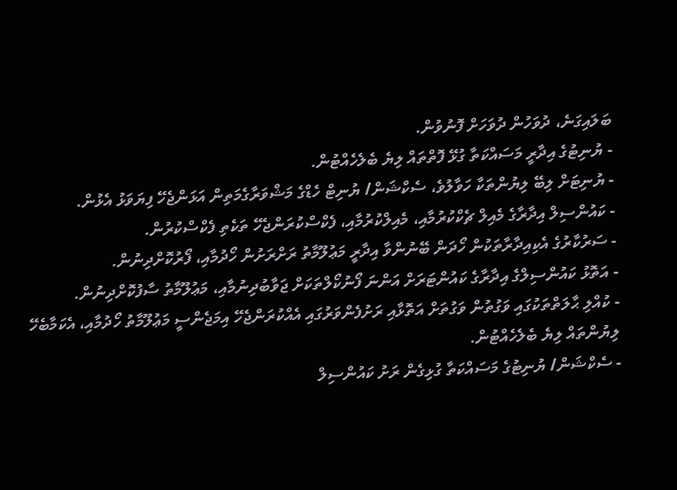ބަލައިގަނެ، ދުވަހުން ދުވަހަށް ފޮނުވުން.
- ޔުނިޓުގެ އިދާރީ މަސައްކަތާ ގުޅޭ ފޮތްތައް ލިޔެ ބެލެހެއްޓުން.
- ޔުނިޓަށް ލިބޭ ލިޔުންތަކާ ހަވާލުވެ، ސެކްޝަން/ ޔުނިޓް ހެޑްގެ މަޝްވަރާގެމަތިން އަޅަންޖެހޭ ފިޔަވަޅު އެޅުން.
- ކައުންސިލް އިދާރާގެ މެއިލް ޗެކްކުރުމާއި، މެއިލްކުރުމާއި، ފެކްސްކުރަންޖެހޭ ތަކެތި ފެކްސްކުރުން.
- ސަރުކާރުގެ އެކިއިދާރާތަކުން ހޯދަން ބޭނުންވާ އިދާރީ މަޢުލޫމާތު ރަށްރަށުން ހޯދުމާއި، ފޯރުކޮށްދިނުން.
- އަތޮޅު ކައުންސިލްގެ އިދާރާގެ ކައުންޓަރަށް އަންނަ ފޯނުކޯލްތަކަށް ޖަވާބުދިނުމާއި، މަޢުލޫމާތު ސާފުކޮށްދިނުން.
- ކުއްލި ޙާލަތްތަކުގައި ވަގުތުން ވަގުތަށް އަތޮޅާއި ރަށުފެންވަރުގައި އެއްކުރަންޖެހޭ އިމަޖެންސީ މަޢުލޫމާތު ހޯދުމާއި، އެކަމާބެހޭ ލިޔުންތައް ލިޔެ ބެލެހެއްޓުން.
- ސެކްޝަން/ ޔުނިޓުގެ މަސައްކަތާ ގުޅިގެން ރަށު ކައުންސިލް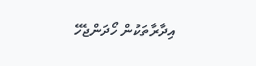އިދާރާތަކުން ހޯދަންޖެހޭ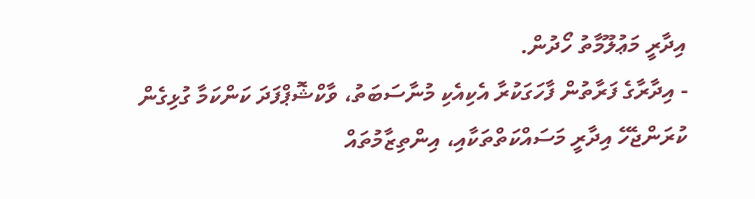އިދާރީ މަޢުލޫމާތު ހޯދުން.
- އިދާރާގެ ފަރާތުން ފާހަގަކުރާ އެކިއެކި މުނާސަބަތު، ވާކްޝޮޕްފަދަ ކަންކަމާ ގުޅިގެން ކުރަންޖެހޭ އިދާރީ މަސައްކަތްތަކާއި، އިންތިޒާމުތައް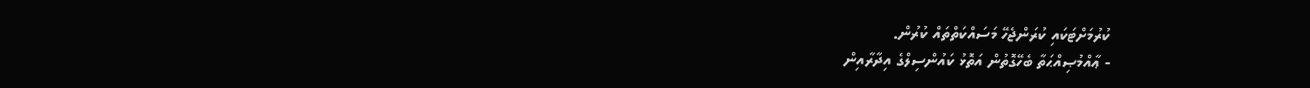ކުރުމަށްޓަކައި ކުރަންޖެހޭ މަސައްކަތްތައް ކުރުން.
- ޢާއްމުޞިއްޙަތާ ބެހޭގޮތުން އަތޮޅު ކައުންސިލްގެ އިދާރާއިން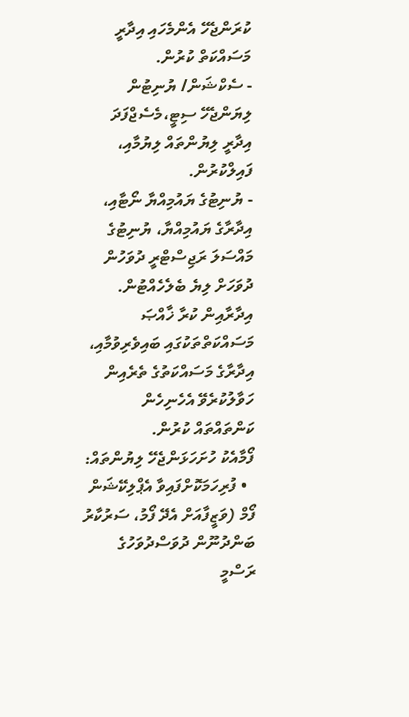ކުރަންޖެހޭ އެންމެހައި އިދާރީ މަސައްކަތް ކުރުން.
- ސެކްޝަން/ ޔުނިޓުން ލިޔަންޖެހޭ ސިޓީ،މެސެޖްފަދަ އިދާރީ ލިޔުންތައް ލިޔުމާއި، ފައިލްކުރުން.
- ޔުނިޓުގެ ޔައުމިއްޔާ ނޯޓާއި، އިދާރާގެ ޔައުމިއްޔާ، ޔުނިޓުގެ މައްސަލަ ރަޖިސްޓްރީ ދުވަހުން ދުވަހަށް ލިޔެ ބެލެހެއްޓުން.
އިދާރާއިން ކުރާ ޚާއްޞަ މަސައްކަތްތަކުގައި ބައިވެރިވުމާއި، އިދާރާގެ މަސައްކަތުގެ ތެރެއިން ހަވާލުކުރެވޭ އެހެނިހެން ކަންތައްތައް ކުރުން.
ފޯމާއެކު ހުށަހަޅަންޖެހޭ ލިޔުންތައް:
  • ފުރިހަމަކޮށްފައިވާ އެޕްލިކޭޝަން ފޯމް (ވަޒީފާއަށް އެދޭ ފޯމު، ސަރުކާރު ބަންދުނޫން ދުވަސްދުވަހުގެ ރަސްމީ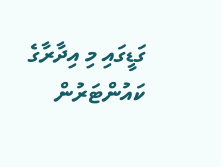ގަޑީގައި މި އިދާރާގެ ކައުންޓަރުން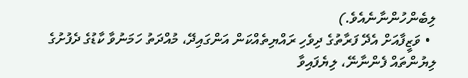ލިބެންހުންނާނެއެވެ.)
  • ވަޒީފާއަށް އެދޭ ފަރާތުގެ ދިވެހި ރައްޔިތެއްކަން އަންގައިދޭ، މުއްދަތު ހަމަނުވާ ކާޑުގެ ދެފުށުގެ ލިޔުންތައް ފެންނާނޭ، ލިޔެފައިވާ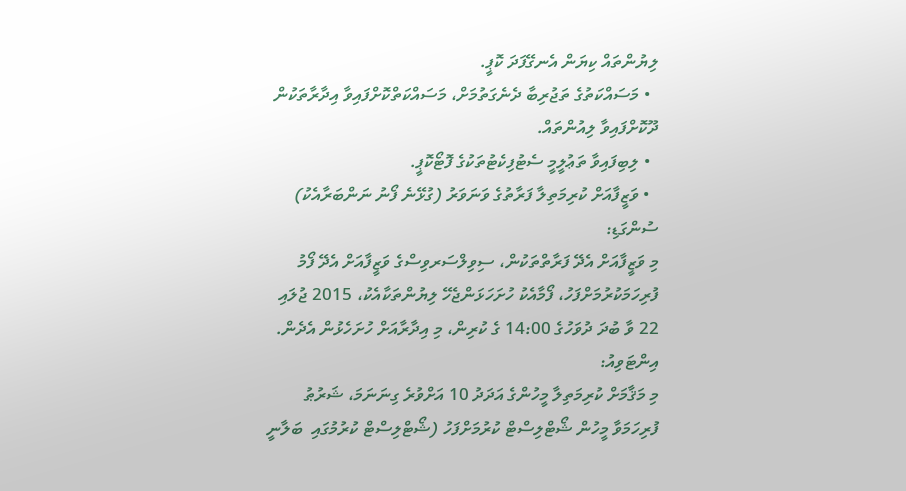ލިޔުންތައް ކިޔަން އެނގޭފަދަ ކޮޕީ.
  • މަސައްކަތުގެ ތަޖުރިބާ ދެނެގަތުމަށް، މަސައްކަތްކޮށްފައިވާ އިދާރާތަކުން ދޫކޮށްފައިވާ ލިއުންތައް.
  • ލިބިފައިވާ ތަޢުލީމީ ސެޓުފިކެޓުތަކުގެ ފޮޓޯކޮޕީ.
  • ވަޒީފާއަށް ކުރިމަތިލާ ފަރާތުގެ ވަނަވަރު (ގުޅޭނެ ފޯނު ނަންބަރާއެކު)
ސުންގަޑި:
މި ވަޒީފާއަށް އެދޭ ފަރާތްތަކުން، ސިވިލްސަރވިސްގެ ވަޒީފާއަށް އެދޭ ފޯމު ފުރިހަމަކުރުމަށްފަހު، ފޯމާއެކު ހުށަހަޅަންޖެހޭ ލިޔުންތަކާއެކު، 2015 ޖުލައި 22 ވާ ބުދަ ދުވަހުގެ 14:00 ގެ ކުރިން، މި އިދާރާއަށް ހުށަހެޅުން އެދެން.
އިންޓަވިއު:
މި މަޤާމަށް ކުރިމަތިލާ މީހުންގެ އަދަދު 10 އަށްވުރެ ގިނަނަމަ، ޝަރުޠު ފުރިހަމަވާ މީހުން ޝޯޓްލިސްޓް ކުރުމަށްފަހު (ޝޯޓްލިސްޓް ކުރުމުގައި  ބަލާނީ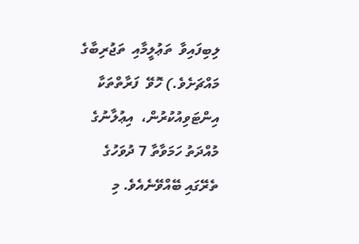ލިބިފައިވާ  ތަޢުލީމާއި  ތަޖުރިބާގެ މައްޗަށެވެ.) ހޮވޭ  ފަރާތްތަކާ  އިންޓަވިއުކުރުން،  އިޢުލާނުގެ  މުއްދަތު ހަމަވާތާ 7 ދުވަހުގެ ތެރޭގައި ބޭއްވޭނެއެވެ. މި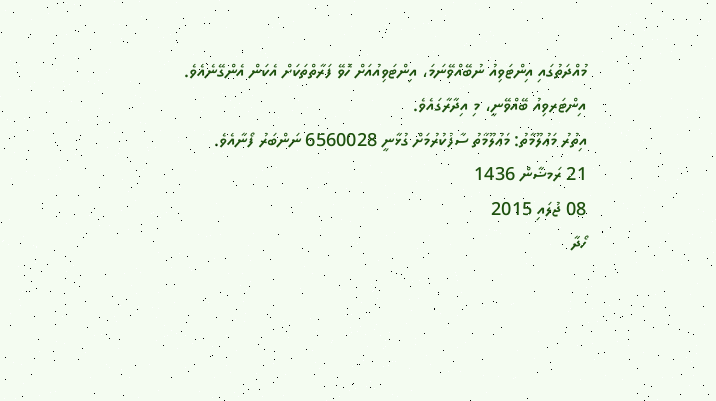މުއްދަތުގައި އިންޓަވިއު ނުބޭއްވޭނަމަ، އިންޓަވިއުއަށް ހޮވޭ ފަރާތްތަކަށް އެކަން އެންގޭނެއެވެ. އިންޓަރވިއު ބޭއްވޭނީ، މި އިދާރާގައެވެ.
އިތުރު މަޢުލޫމާތު: މަޢުލޫމާތު ސާފުކުރުމަށް ގުޅާނީ 6560028 ނަންބަރު ފޯނާއެވެ.
21 ރަމޟާން 1436
08 ޖުލައި 2015
ހޯދާ